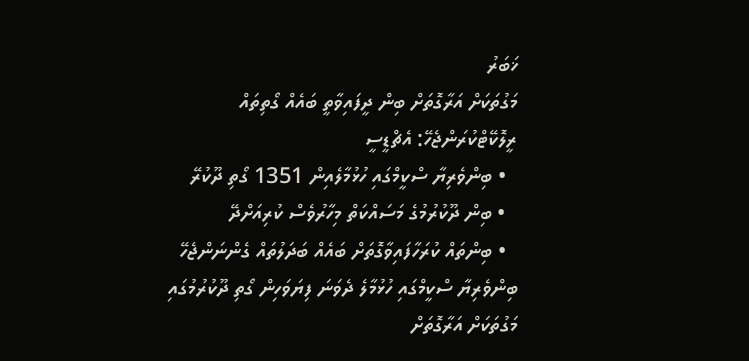ޚަބަރު
މަގުތަކަށް އަރާގޮތަށް ބިން ދީފައިވާތީ ބައެއް ގޯތިތައް ރީލޮކޭޓްކުރަންޖެހޭ: އެޗްޑީސީ
  • ބިންވެރިޔާ ސްކީމްގައި ހުޅުމާލެއިން 1351 ގޯތި ދޫކުރޭ
  • ބިން ދޫކުރުމުގެ މަސައްކަތް މިހާރުވެސް ކުރިއަށްދޭ
  • ބިންތައް ކުރަހާފައިވާގޮތަށް ބައެއް ބަދަލުތައް ގެންނަންޖެހޭ
ބިންވެރިޔާ ސްކީމްގައި ހުޅުމާލެ ދެވަނަ ފިޔަވަހިން ގޯތި ދޫކުރުމުގައި މަގުތަކަށް އަރާގޮތަށް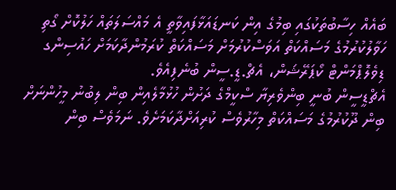ބައެއް ހިސާބުތަކުގައި ބިމުގެ އިން ކަނޑައަޅާފައިވާތީ އެ މައްސަލަތައް ހަލުކޮށް ގޯތި ހަވާލުކުރުމުގެ މަސައްކަތް އަވަސްކުރުމަށް މަސައްކަތް ކުރަމުންދާކަމަށް ހައުސިންގ ޑިވެލޮޕްމަންޓް ކޯޕަރޭޝަން، އެޗް.ޑީ.ސީން ބުނެފިއެވެ.
އެޗްޑީސީން ބުނީ ބިންވެރިޔާ ސްކީމްގެ ދަށުން ހުޅުމާލެއިން ބިން ލިބުނު މީހުންނަށް ބިން ދޫކުރުމުގެ މަސައްކަތް މިހާރުވެސް ކުރިއަށްދާކަމަށެވެ. ނަމަވެސް ބިން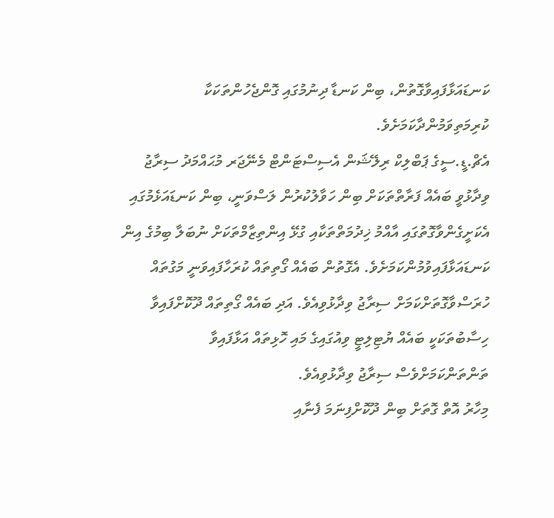ކަނޑައަޅާފައިވާގޮތުން، ބިން ކަނޑާ ދިނުމުގައި ގޮންޖެހުންތަކަކާ ކުރިމަތިވަމުންދާކަމަށެވެ.
އެޗް.ޑީ.ސީގެ ޕަބްލިކް ރިލޭޝަން އެސިސްޓަންޓް މެނޭޖަރ މުޙައްމަދު ސިރާޖު ވިދާޅުވީ ބައެއް ފަރާތްތަކަށް ބިން ހަވާލުކުރުން ލަސްވަނީ، ބިން ކަނޑައަޅެމުގައި އެކަށީގެންވާގޮތުގައި އާއްމު ޚިދުމަތްތަކާއި ގުޅޭ އިންތިޒާމްތަކަށް ނުބަލާ ބިމުގެ އިން ކަނޑައަޅާފައިވުމުންކަމަށެވެ. އެގޮތުން ބައެއް ގޯތިތައް ކުރަހާފައިވަނީ މަގުތައް ހުރަސްވާގޮތަށްކަމަށް ސިރާޖު ވިދާޅުވިއެވެ. އަދި ބައެއް ގޯތިތައް ދޫކޮށްފައިވާ ހިސާބުތަކަކީ ބައެއް ޔުޓިލިޓީ ވިއުގައިގެ މައި ހޮޅިތައް އަޅާފައިވާ ތަންތަންކަމަށްވެސް ސިރާޖު ވިދާޅުވިއެވެ.
މިހާރު އޮތް ގޮތަށް ބިން ދޫކޮށްފިނަމަ ފެނާއި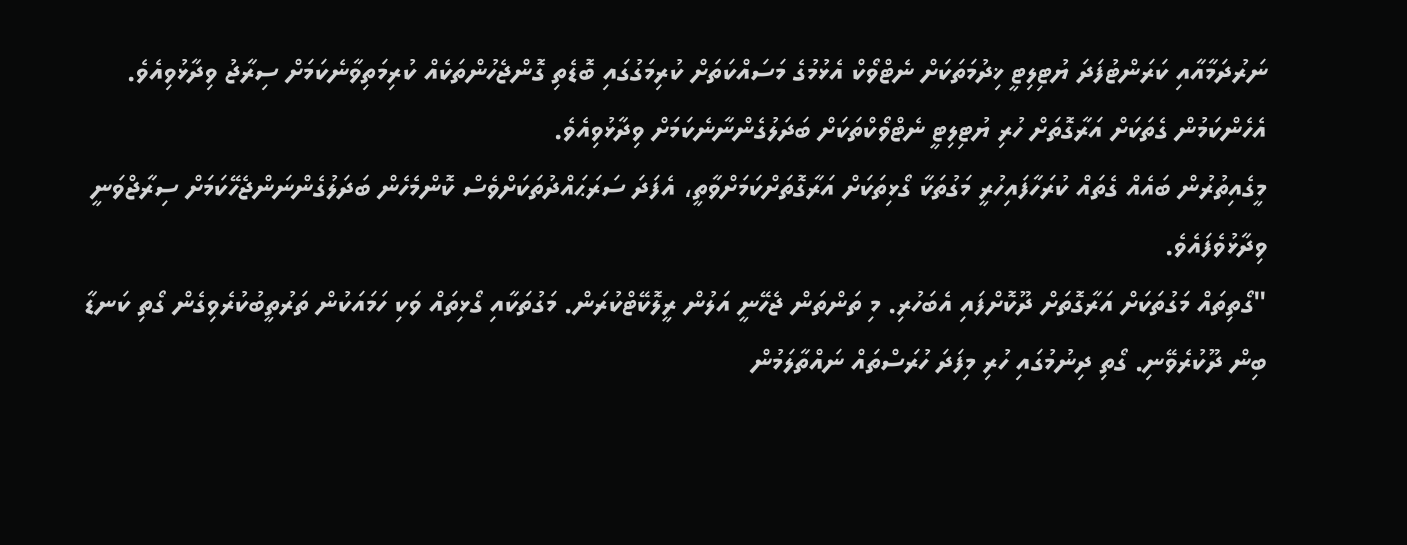ނަރުދަމާއާއި ކަރަންޓުފަދަ ޔުޓިލިޓީ ޚިދުމަތަކަށް ނެޓްވޯކް އެޅުމުގެ މަސައްކަތަށް ކުރިމަގުގައި ބޮޑެތި ގޮންޖެހުންތަކެއް ކުރިމަތިވާނެކަމަށް ސިރާޖު ވިދާޅުވިއެވެ. އެހެންކަމުން ގެތަކަށް އަރާގޮތަށް ހުރި ޔުޓިލިޓީ ނެޓްވޯކްތަކަށް ބަދަލުގެންނާނެކަމަށް ވިދާޅުވިއެވެ.
މީގެއިތުރުން ބައެއް ގެތައް ކުރަހާފައިހުރީ މަގުތަކާ ގޯޅިތަކަށް އަރާގޮތަށްކަމަށްވާތީ، އެފަދަ ސަރަޙައްދުތަކަށްވެސް ކޮންމެހެން ބަދަލުގެންނަންޖެހޭކަމަށް ސިރާޖްވަނީ ވިދާޅުވެފައެވެ.
"ގޯތިތައް މަގުތަކަށް އަރާގޮތަށް ދޫކޮށްފައި އެބަހުރި. މި ތަންތަން ޖެހޭނީ އަލުން ރީލޮކޭޓްކުރަން. މަގުތަކާއި ގޯޅިތައް ވަކި ހަމައަކުން ތަރުތީބުކުރެވިގެން ގޯތި ކަނޑާ ބިން ދޫކުރެވޭނި. ގޯތި ދިނުމުގައި ހުރި މިފަދަ ހުރަސްތައް ނައްތާލަމުން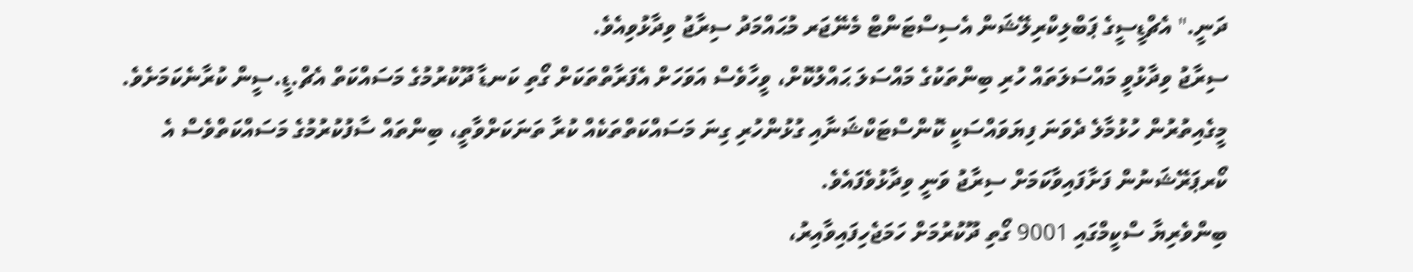ދަނީ." އެޗްޑީސީގެ ޕަބްލިކްރިލޭޝަން އެސިސްޓަންޓް މެނޭޖަރ މުޙައްމަދު ސިރާޖު ވިދާޅުވިއެވެ.
ސިރާޖު ވިދާޅުވީ މައްސަލަތައް ހުރި ބިންތަކުގެ މައްސަލަ ޙައްލުކޮށް، ވީހާވެސް އަވަހަށް އެފަރާތްތަކަށް ގޯތި ކަނޑާ ދޫކުރުމުގެ މަސައްކަތް އެޗް.ޑީ.ސީން ކުރާނެކަމަށެވެ. މީގެއިތުރުން ހުޅުމާލެ ދެވަނަ ފިޔަވައްސަކީ ކޮންސްޓަކްޝަނާއި ގުޅުންހުރި ގިނަ މަސައްކަތްތަކެއް ކުރާ ތަނަކަށްވާތީ، ބިންތައް ސާފުކުރުމުގެ މަސައްކަތްވެސް އެ ކޯރޕަރޭޝަނުން ފަށާފައިވާކަމަށް ސިރާޖު ވަނީ ވިދާޅުވެފައެވެ.
ބިންވެރިޔާ ސްކީމްގައި 9001 ގޯތި ދޫކުރުމަށް ހަމަޖެހިފައިވާއިރު،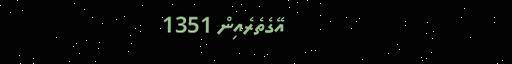އޭގެތެރެއިން 1351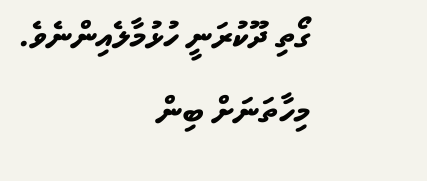ގޯތި ދޫކުރަނީ ހުޅުމާލެއިންނެވެ. މިހާތަނަށް ބިން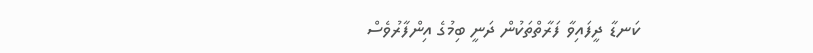ކަނޑާ ދީފައިވާ ފަރާތްތަކުން ދަނީ ބިމުގެ އިންފާރުވެސް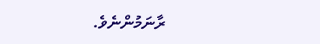ރާނަމުންނެވެ.